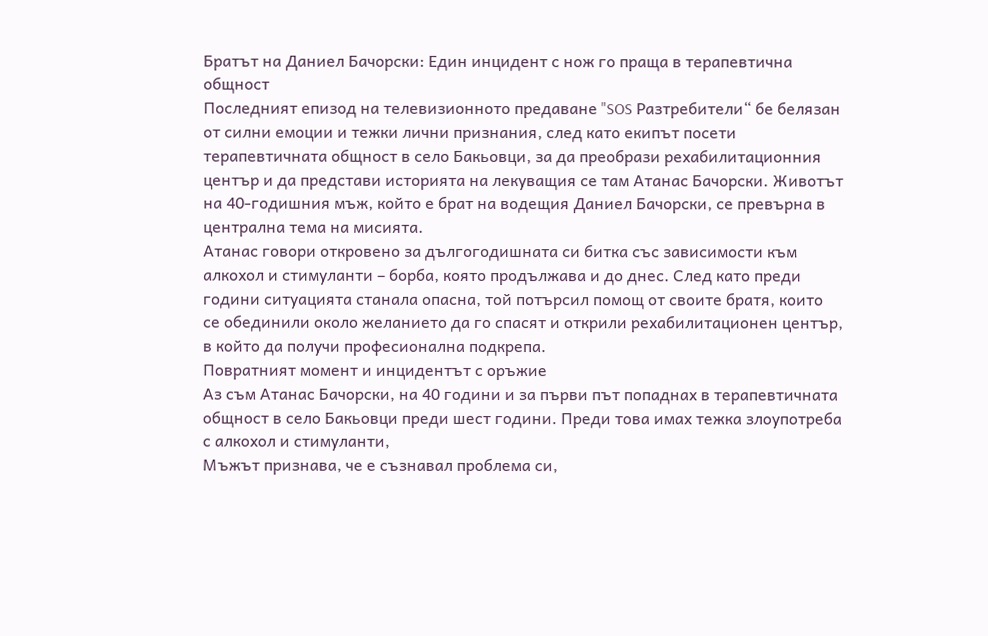Братът на Даниел Бачорски: Един инцидент с нож го праща в терапевтична общност
Последният епизод на телевизионното предаване "SOS Разтребители“ бе белязан от силни емоции и тежки лични признания, след като екипът посети терапевтичната общност в село Бакьовци, за да преобрази рехабилитационния център и да представи историята на лекуващия се там Атанас Бачорски. Животът на 40-годишния мъж, който е брат на водещия Даниел Бачорски, се превърна в централна тема на мисията.
Атанас говори откровено за дългогодишната си битка със зависимости към алкохол и стимуланти – борба, която продължава и до днес. След като преди години ситуацията станала опасна, той потърсил помощ от своите братя, които се обединили около желанието да го спасят и открили рехабилитационен център, в който да получи професионална подкрепа.
Повратният момент и инцидентът с оръжие
Аз съм Атанас Бачорски, на 40 години и за първи път попаднах в терапевтичната общност в село Бакьовци преди шест години. Преди това имах тежка злоупотреба с алкохол и стимуланти,
Мъжът признава, че е съзнавал проблема си,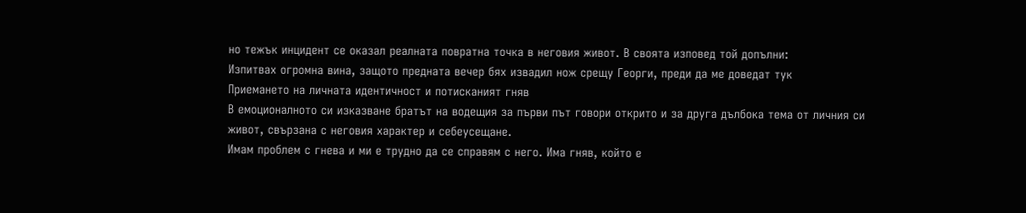но тежък инцидент се оказал реалната повратна точка в неговия живот. В своята изповед той допълни:
Изпитвах огромна вина, защото предната вечер бях извадил нож срещу Георги, преди да ме доведат тук
Приемането на личната идентичност и потисканият гняв
В емоционалното си изказване братът на водещия за първи път говори открито и за друга дълбока тема от личния си живот, свързана с неговия характер и себеусещане.
Имам проблем с гнева и ми е трудно да се справям с него. Има гняв, който е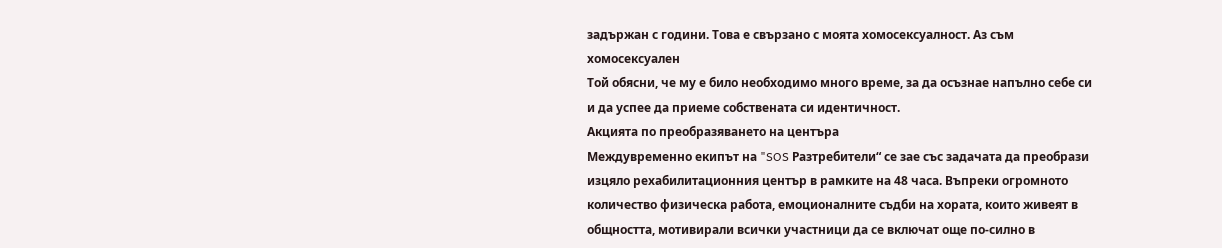задържан с години. Това е свързано с моята хомосексуалност. Аз съм хомосексуален
Той обясни, че му е било необходимо много време, за да осъзнае напълно себе си и да успее да приеме собствената си идентичност.
Акцията по преобразяването на центъра
Междувременно екипът на "SOS Разтребители“ се зае със задачата да преобрази изцяло рехабилитационния център в рамките на 48 часа. Въпреки огромното количество физическа работа, емоционалните съдби на хората, които живеят в общността, мотивирали всички участници да се включат още по-силно в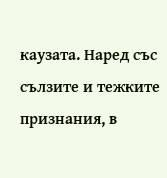каузата. Наред със сълзите и тежките признания, в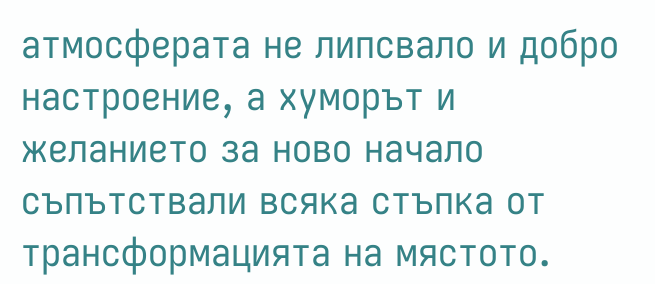атмосферата не липсвало и добро настроение, а хуморът и желанието за ново начало съпътствали всяка стъпка от трансформацията на мястото.